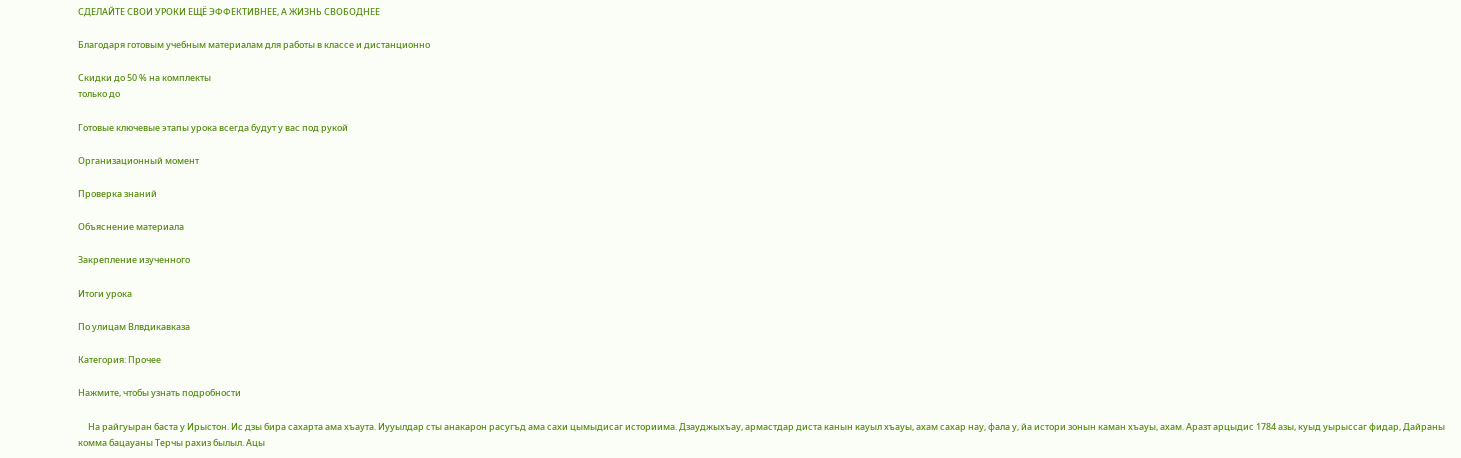СДЕЛАЙТЕ СВОИ УРОКИ ЕЩЁ ЭФФЕКТИВНЕЕ, А ЖИЗНЬ СВОБОДНЕЕ

Благодаря готовым учебным материалам для работы в классе и дистанционно

Скидки до 50 % на комплекты
только до

Готовые ключевые этапы урока всегда будут у вас под рукой

Организационный момент

Проверка знаний

Объяснение материала

Закрепление изученного

Итоги урока

По улицам Влвдикавказа

Категория: Прочее

Нажмите, чтобы узнать подробности

     На райгуыран баста у Ирыстон. Ис дзы бира сахарта ама хъаута. Иууылдар сты анакарон расугъд ама сахи цымыдисаг историима. Дзауджыхъау, армастдар диста канын кауыл хъауы, ахам сахар нау, фала у, йа истори зонын каман хъауы, ахам. Аразт арцыдис 1784 азы, куыд уырыссаг фидар, Дайраны комма бацауаны Терчы рахиз былыл. Ацы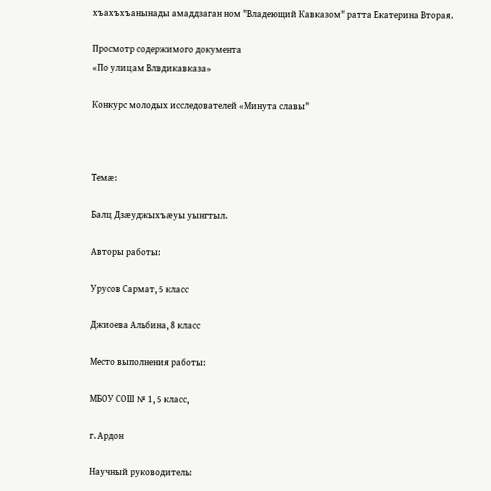хъахъхъанынады амаддзаган ном "Владеющий Кавказом" ратта Екатерина Вторая.

Просмотр содержимого документа
«По улицам Влвдикавказа»

Конкурс молодых исследователей «Минута славы"



Темæ:

Балц Дзæуджыхъæуы уынгтыл.

Авторы работы:

Урусов Сармат, 5 класс

Джиоева Альбина, 8 класс

Место выполнения работы:

МБОУ СОШ № 1, 5 класс,

г. Ардон

Научный руководитель: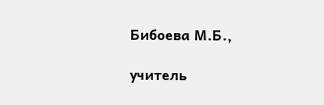Бибоева М.Б.,

учитель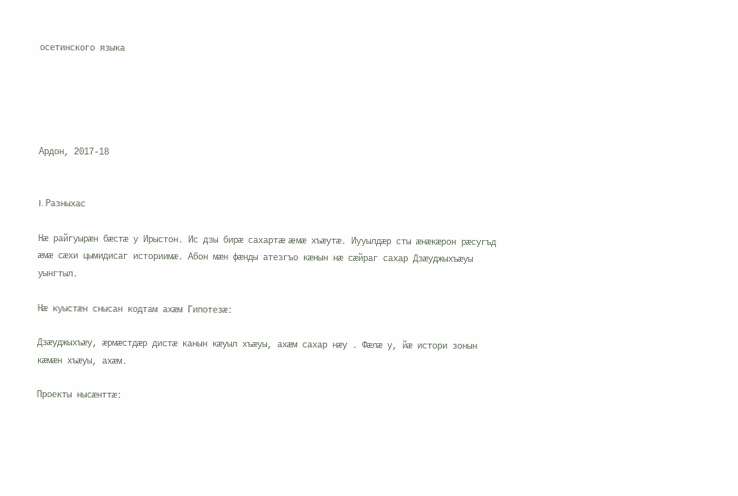осетинского языка





Ардон, 2017-18


Ι. Разныхас

Нæ райгуырæн бæстæ у Ирыстон. Ис дзы бирæ сахартæ æмæ хъæутæ. Иууылдæр сты æнæкæрон рæсугъд æмæ сæхи цымидисаг историимæ. Абон мæн фæнды атезгъо кæнын нæ сæйраг сахар Дзæуджыхъæуы уынгтыл.

Нæ куыстæн снысан кодтам ахæм Гипотезæ:

Дзæуджыхъæу, æрмæстдæр дистæ канын кæуыл хъæуы, ахæм сахар нæу . Фæлæ у, йæ истори зонын кæмæн хъæуы, ахæм.

Проекты нысæнттæ: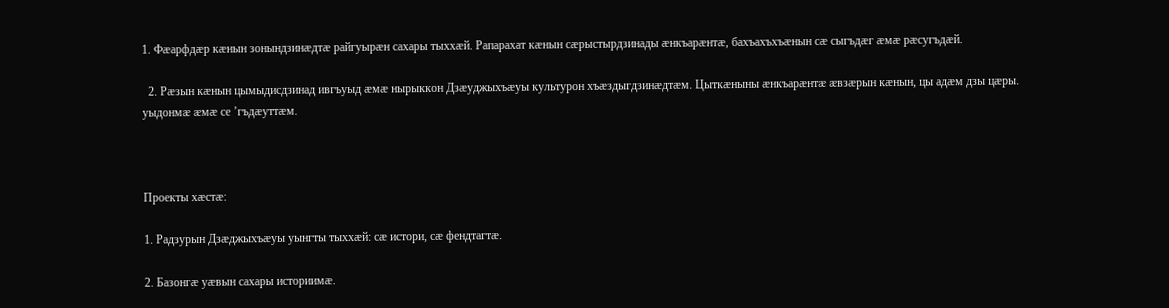1. Фæарфдæр кæнын зонындзинæдтæ райгуырæн сахары тыххæй. Рапарахат кæнын сæрыстырдзинады æнкъарæнтæ, бахъахъхъæнын сæ сыгъдæг æмæ рæсугъдæй.

  2. Рæзын кæнын цымыдисдзинад ивгъуыд æмæ нырыккон Дзæуджыхъæуы культурон хъæздыгдзинæдтæм. Цыткæныны æнкъарæнтæ æвзæрын кæнын, цы адæм дзы цæры. уыдонмæ æмæ се ’гъдæуттæм.



Проекты хæстæ:

1. Радзурын Дзæджыхъæуы уынгты тыххæй: сæ истори, сæ фендтагтæ.

2. Базонгæ уæвын сахары историимæ.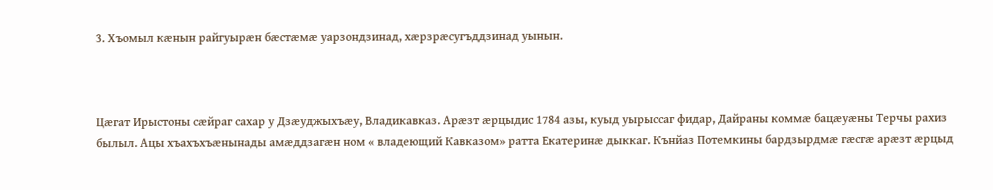3. Хъомыл кæнын райгуырæн бæстæмæ уарзондзинад, хæрзрæсугъддзинад уынын.



Цæгат Ирыстоны сæйраг сахар у Дзæуджыхъæу, Владикавказ. Арæзт æрцыдис 1784 азы, куыд уырыссаг фидар, Дайраны коммæ бацæуæны Терчы рахиз былыл. Ацы хъахъхъæнынады амæддзагæн ном « владеющий Кавказом» ратта Екатеринæ дыккаг. Кънйаз Потемкины бардзырдмæ гæсгæ арæзт æрцыд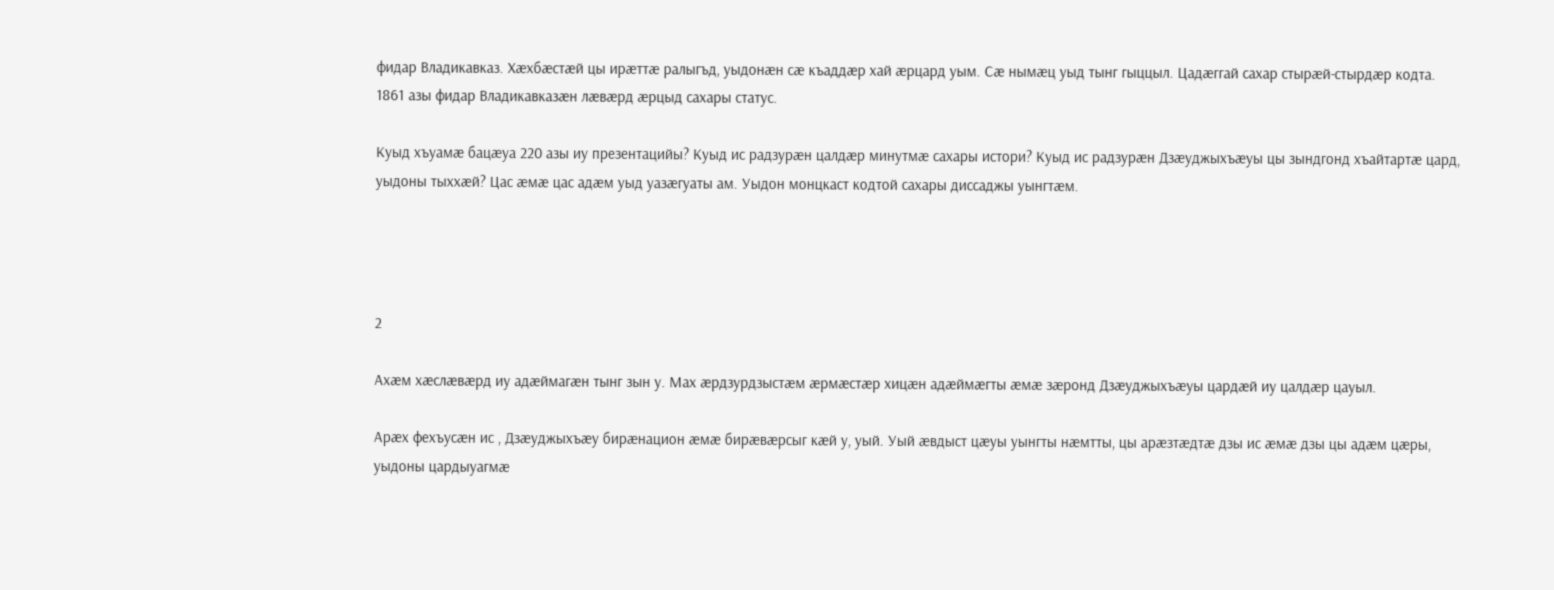фидар Владикавказ. Хæхбæстæй цы ирæттæ ралыгъд, уыдонæн сæ къаддæр хай æрцард уым. Сæ нымæц уыд тынг гыццыл. Цадæггай сахар стырæй-стырдæр кодта. 1861 азы фидар Владикавказæн лæвæрд æрцыд сахары статус.

Куыд хъуамæ бацæуа 220 азы иу презентацийы? Куыд ис радзурæн цалдæр минутмæ сахары истори? Куыд ис радзурæн Дзæуджыхъæуы цы зындгонд хъайтартæ цард, уыдоны тыххæй? Цас æмæ цас адæм уыд уазæгуаты ам. Уыдон монцкаст кодтой сахары диссаджы уынгтæм.




2

Ахæм хæслæвæрд иу адæймагæн тынг зын у. Мах æрдзурдзыстæм æрмæстæр хицæн адæймæгты æмæ зæронд Дзæуджыхъæуы цардæй иу цалдæр цауыл.

Арæх фехъусæн ис , Дзæуджыхъæу бирæнацион æмæ бирæвæрсыг кæй у, уый. Уый æвдыст цæуы уынгты нæмтты, цы арæзтæдтæ дзы ис æмæ дзы цы адæм цæры, уыдоны цардыуагмæ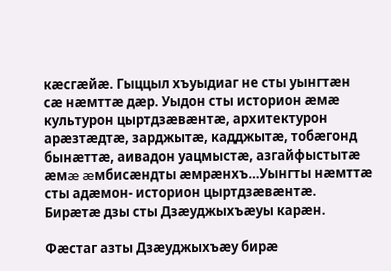кæсгæйæ. Гыццыл хъуыдиаг не сты уынгтæн сæ нæмттæ дæр. Уыдон сты историон æмæ культурон цыртдзæвæнтæ, архитектурон арæзтæдтæ, зарджытæ, кадджытæ, тобæгонд бынæттæ, аивадон уацмыстæ, азгайфыстытæ æмæ æмбисæндты æмрæнхъ…Уынгты нæмттæ сты адæмон- историон цыртдзæвæнтæ. Бирæтæ дзы сты Дзæуджыхъæуы карæн.

Фæстаг азты Дзæуджыхъæу бирæ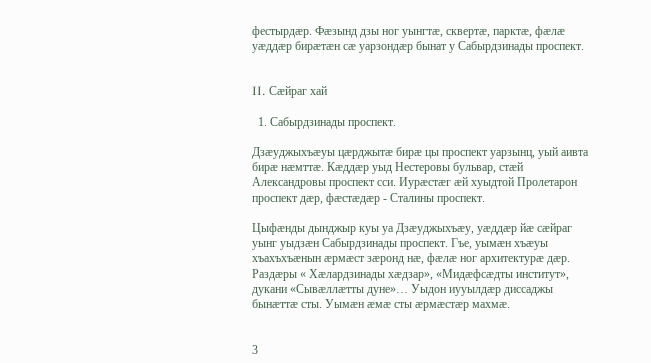фестырдæр. Фæзынд дзы ног уынгтæ, сквертæ, парктæ, фæлæ уæддæр бирæтæн сæ уарзондæр бынат у Сабырдзинады проспект.


ΙΙ. Сæйраг хай

  1. Сабырдзинады проспект.

Дзæуджыхъæуы цæрджытæ бирæ цы проспект уарзынц, уый аивта бирæ нæмттæ. Кæддæр уыд Нестеровы бульвар, стæй Александровы проспект сси. Иурæстæг æй хуыдтой Пролетарон проспект дæр, фæстæдæр - Сталины проспект.

Цыфæнды дынджыр куы уа Дзæуджыхъæу, уæддæр йæ сæйраг уынг уыдзæн Сабырдзинады проспект. Гъе, уымæн хъæуы хъахъхъæнын æрмæст зæронд нæ, фæлæ ног архитектурæ дæр. Раздæры « Хæлардзинады хæдзар», «Мидæфсæдты институт», дукани «Сывæллæтты дуне»… Уыдон иууылдæр диссаджы бынæттæ сты. Уымæн æмæ сты æрмæстæр махмæ.


3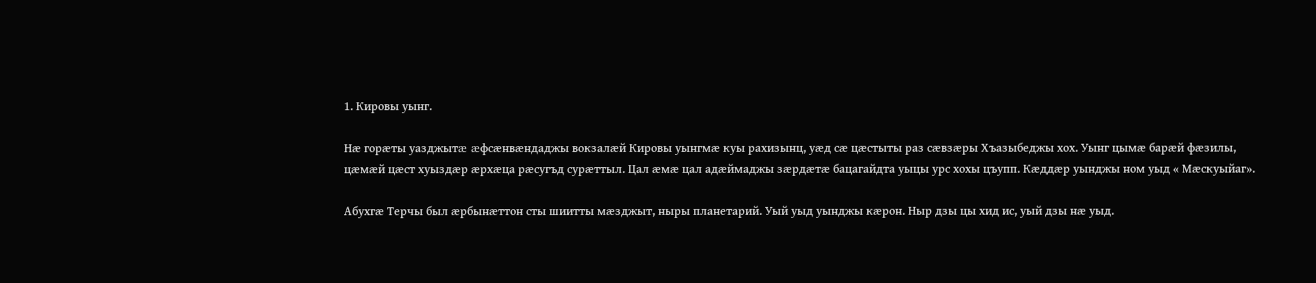1. Кировы уынг.

Нæ горæты уазджытæ æфсæнвæндаджы вокзалæй Кировы уынгмæ куы рахизынц, уæд сæ цæстыты раз сæвзæры Хъазыбеджы хох. Уынг цымæ барæй фæзилы, цæмæй цæст хуыздæр æрхæца рæсугъд сурæттыл. Цал æмæ цал адæймаджы зæрдæтæ бацагайдта уыцы урс хохы цъупп. Кæддæр уынджы ном уыд « Мæскуыйаг».

Абухгæ Терчы был æрбынæттон сты шиитты мæзджыт, ныры планетарий. Уый уыд уынджы кæрон. Ныр дзы цы хид ис, уый дзы нæ уыд.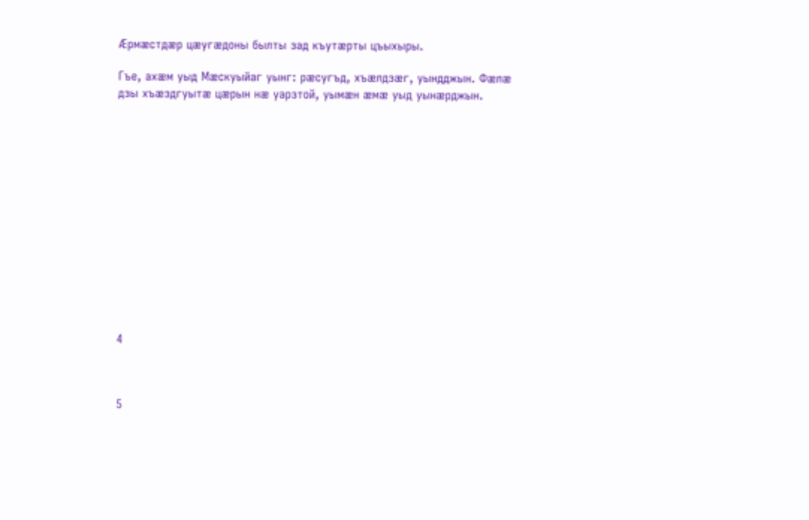Æрмæстдæр цæугæдоны былты зад къутæрты цъыхыры.

Гъе, ахæм уыд Мæскуыйаг уынг: рæсугъд, хъæлдзæг, уындджын. Фæлæ дзы хъæздгуытæ цæрын нæ уарзтой, уымæн æмæ уыд уынæрджын.














4



5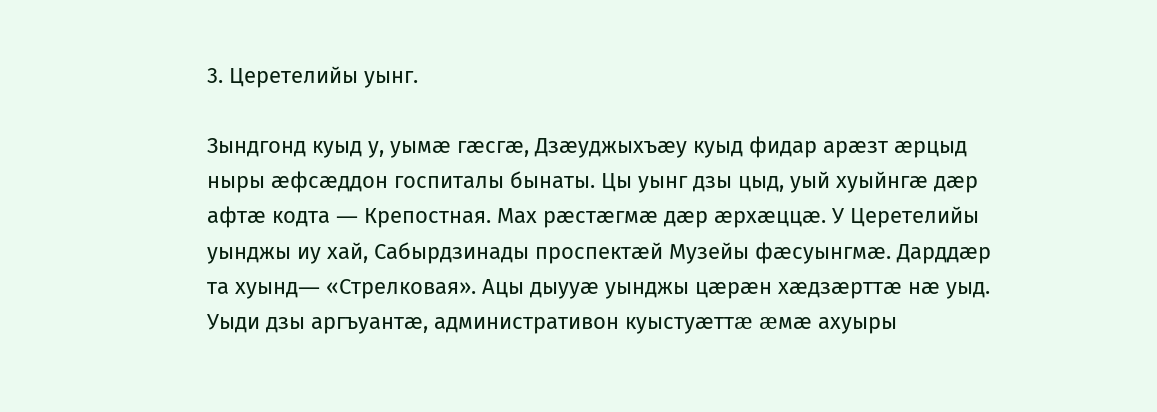3. Церетелийы уынг.

Зындгонд куыд у, уымæ гæсгæ, Дзæуджыхъæу куыд фидар арæзт æрцыд ныры æфсæддон госпиталы бынаты. Цы уынг дзы цыд, уый хуыйнгæ дæр афтæ кодта ― Крепостная. Мах рæстæгмæ дæр æрхæццæ. У Церетелийы уынджы иу хай, Сабырдзинады проспектæй Музейы фæсуынгмæ. Дарддæр та хуынд― «Стрелковая». Ацы дыууæ уынджы цæрæн хæдзæрттæ нæ уыд. Уыди дзы аргъуантæ, административон куыстуæттæ æмæ ахуыры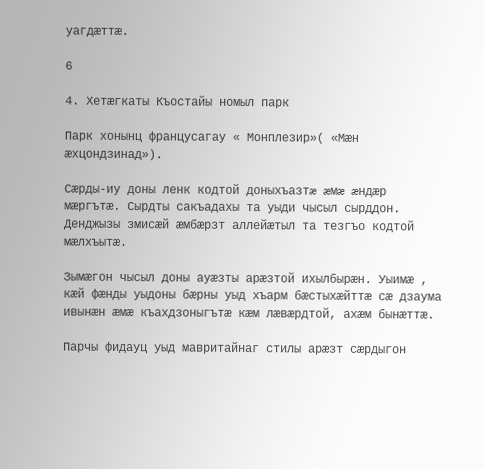уагдæттæ.

6

4. Хетæгкаты Къостайы номыл парк

Парк хонынц францусагау « Монплезир»( «Мæн æхцондзинад»).

Сæрды-иу доны ленк кодтой доныхъазтæ æмæ æндæр мæргътæ. Сырдты сакъадахы та уыди чысыл сырддон. Денджызы змисæй æмбæрзт аллейæтыл та тезгъо кодтой мæлхъытæ.

Зымæгон чысыл доны ауæзты арæзтой ихылбырæн. Уыимæ , кæй фæнды уыдоны бæрны уыд хъарм бæстыхæйттæ сæ дзаума ивынæн æмæ къахдзоныгътæ кæм лæвæрдтой, ахæм бынæттæ.

Парчы фидауц уыд мавритайнаг стилы арæзт сæрдыгон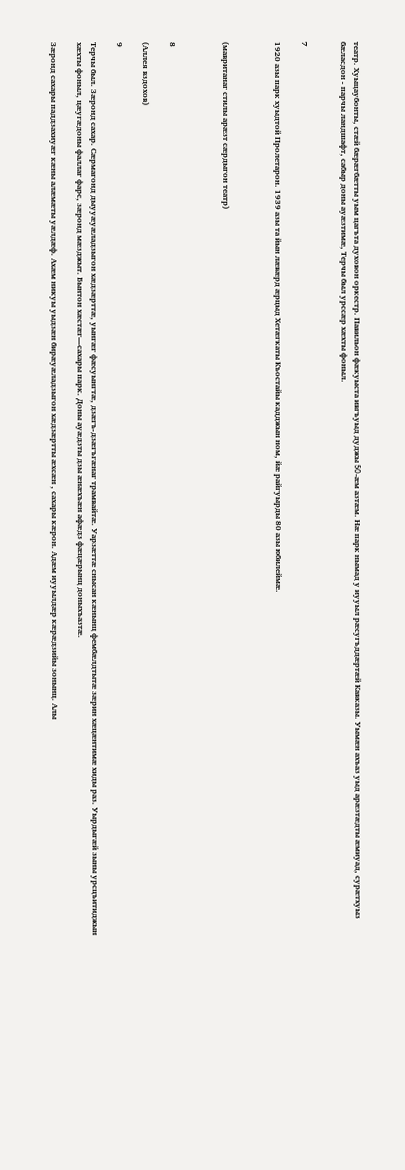театр. Хуыцаубонты, стæй бæрæгбæтты уым цагъта духовон оркестр. Павильон фæкуыста ивгъуыд дуджы 50-æм азтæм. Нæ парк нымад у иууыл рæсугъддæртæй Кавказы. Уымæн ахъаз уыд арæзтæдты æмиуад, сурæтхуыз бæласдон - парчы ландшафт, сабыр доны ауæзтимæ, Терчы был урссæр хæхты фоныл.


7

1920 азы парк хуыдтой Пролетарон. 1939 азы та йын лæвæрд æрцыд Хетæгкаты Къостайы кадджын ном, йæ райгуырды 80 азы юбилеймæ.



(мавританаг стилы арæзт сæрдыгон театр)



8

(Аллея вздохов)

9

Терчы был. Зæронд сахар. Сæрмагонд дыууæуæладзыгон хæдзæрттæ, уынгæг фæсуынгтæ, дзæгъ-дзæгъгæнаг трамвайтæ. Уарзæттæ снысан кæнынц фембæлдтытæ зæрин хæцæнтимæ хиды раз. Уырдыгæй зыны урсцъитиджын хæхты фоныл, цæугæдоны фаллаг фарс, зæронд мæзджыт. Бынтон хæстæг―сахары парк. Доны ауæдзты дзы æнæхъæн афæдз фæцæрынц доныхъазтæ.

Зæронд сахары паддзахиуæг кæны алæмæты уæлдæф. Ахæм никуы уыдзæн бирæуæладзыгон хæдзæртты æхсæн , сахары кæрон. Адæм иууылдæр кæрæдзийы зонынц. Алы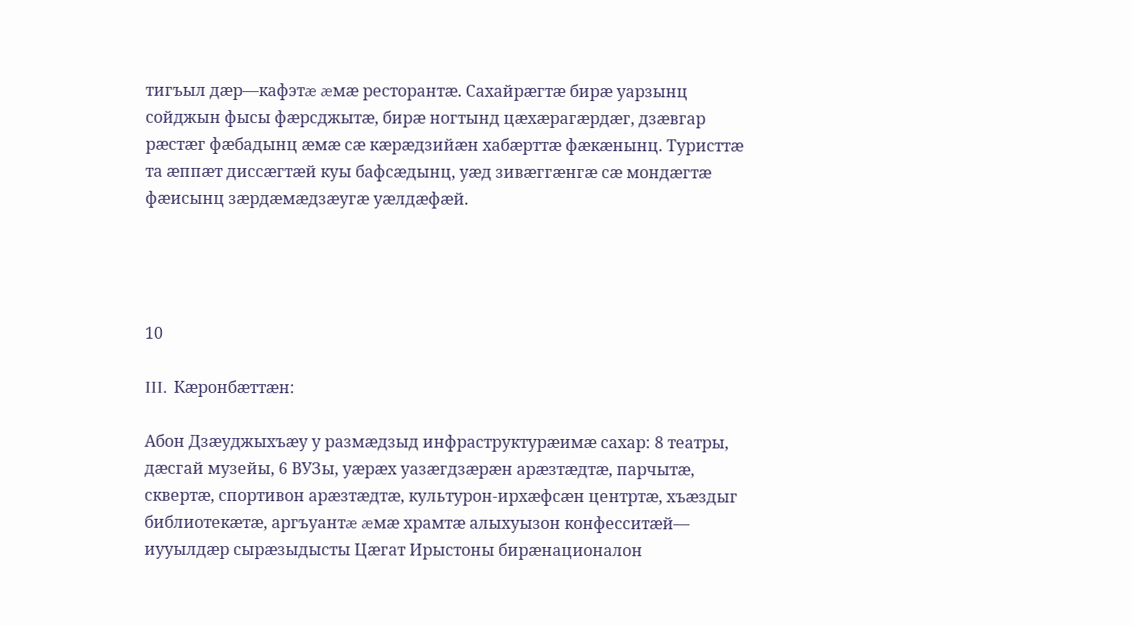тигъыл дæр―кафэтæ æмæ ресторантæ. Сахайрæгтæ бирæ уарзынц сойджын фысы фæрсджытæ, бирæ ногтынд цæхæрагæрдæг, дзæвгар рæстæг фæбадынц æмæ сæ кæрæдзийæн хабæрттæ фæкæнынц. Туристтæ та æппæт диссæгтæй куы бафсæдынц, уæд зивæггæнгæ сæ мондæгтæ фæисынц зæрдæмæдзæугæ уæлдæфæй.




10

ΙΙΙ. Кæронбæттæн:

Абон Дзæуджыхъæу у размæдзыд инфраструктурæимæ сахар: 8 театры, дæсгай музейы, 6 ВУЗы, уæрæх уазæгдзæрæн арæзтæдтæ, парчытæ, сквертæ, спортивон арæзтæдтæ, культурон-ирхæфсæн центртæ, хъæздыг библиотекæтæ, аргъуантæ æмæ храмтæ алыхуызон конфесситæй― иууылдæр сырæзыдысты Цæгат Ирыстоны бирæнационалон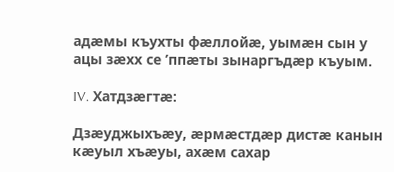адæмы къухты фæллойæ, уымæн сын у ацы зæхх се ’ппæты зынаргъдæр къуым.

ΙV. Хатдзæгтæ:

Дзæуджыхъæу, æрмæстдæр дистæ канын кæуыл хъæуы, ахæм сахар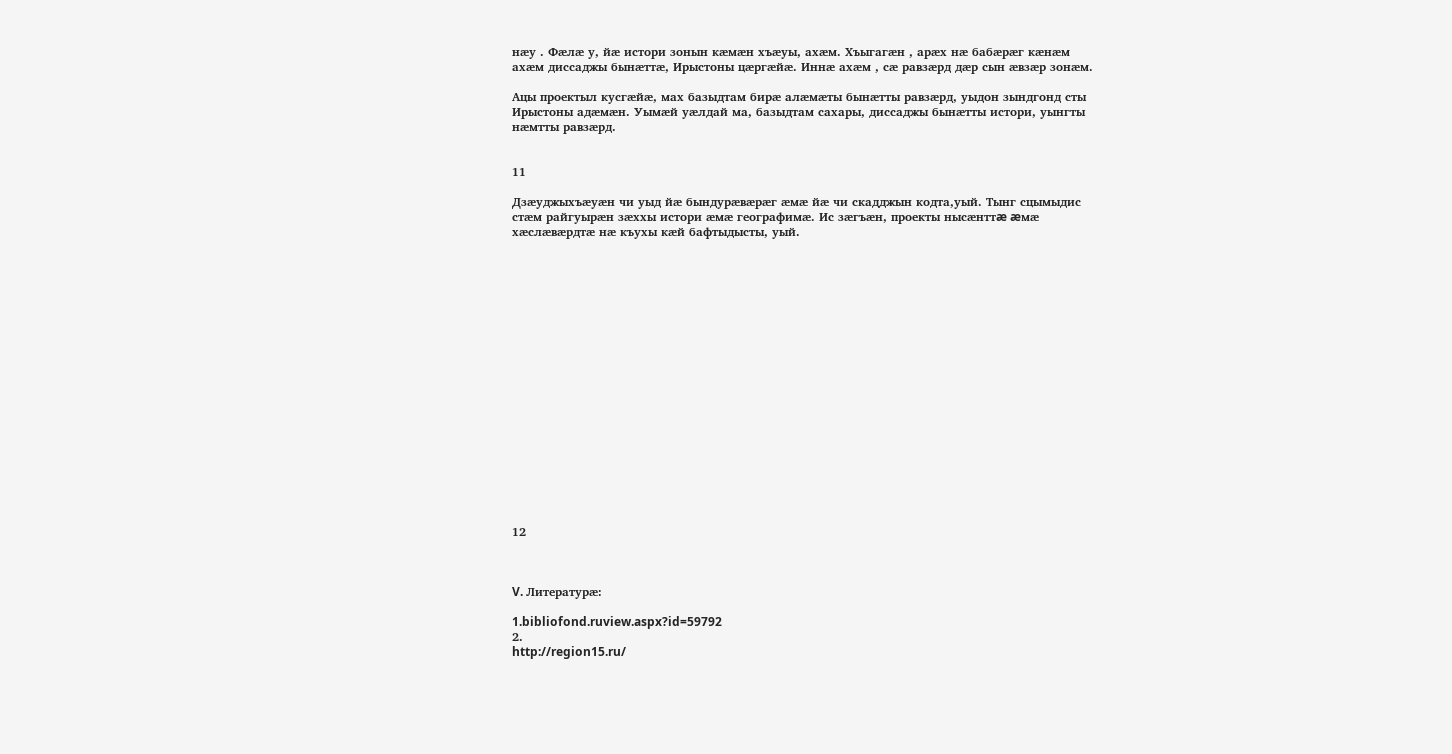нæу . Фæлæ у, йæ истори зонын кæмæн хъæуы, ахæм. Хъыгагæн , арæх нæ бабæрæг кæнæм ахæм диссаджы бынæттæ, Ирыстоны цæргæйæ. Иннæ ахæм , сæ равзæрд дæр сын æвзæр зонæм.

Ацы проектыл кусгæйæ, мах базыдтам бирæ алæмæты бынæтты равзæрд, уыдон зындгонд сты Ирыстоны адæмæн. Уымæй уæлдай ма, базыдтам сахары, диссаджы бынæтты истори, уынгты нæмтты равзæрд.


11

Дзæуджыхъæуæн чи уыд йæ бындурæвæрæг æмæ йæ чи скадджын кодта,уый. Тынг сцымыдис стæм райгуырæн зæххы истори æмæ географимæ. Ис зæгъæн, проекты нысæнттæ æмæ хæслæвæрдтæ нæ къухы кæй бафтыдысты, уый.



















12



V. Литературæ:

1.bibliofond.ruview.aspx?id=59792
2.
http://region15.ru/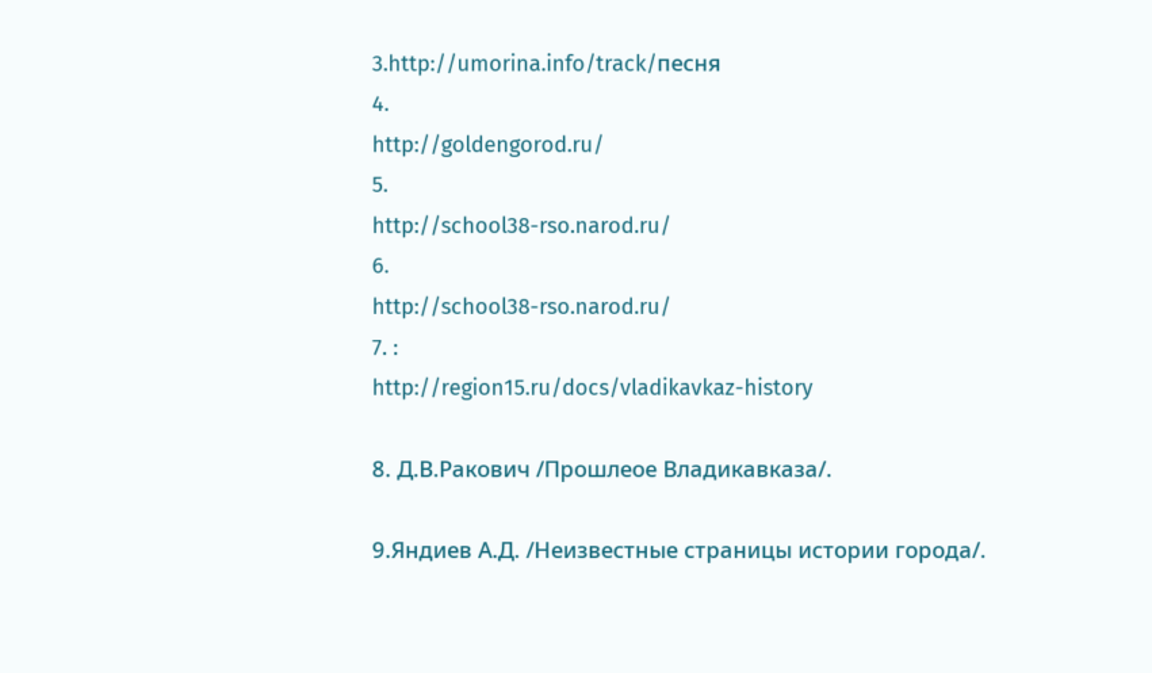3.http://umorina.info/track/песня
4.
http://goldengorod.ru/
5.
http://school38-rso.narod.ru/
6.
http://school38-rso.narod.ru/
7. :
http://region15.ru/docs/vladikavkaz-history

8. Д.В.Ракович /Прошлеое Владикавказа/.

9.Яндиев А.Д. /Неизвестные страницы истории города/.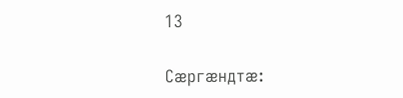13

Сæргæндтæ: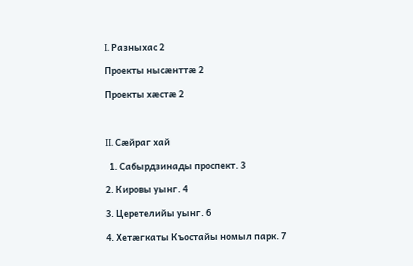Ι. Разныхас 2

Проекты нысæнттæ 2

Проекты хæстæ 2



ΙΙ. Сæйраг хай

  1. Сабырдзинады проспект. 3

2. Кировы уынг. 4

3. Церетелийы уынг. 6

4. Хетæгкаты Къостайы номыл парк. 7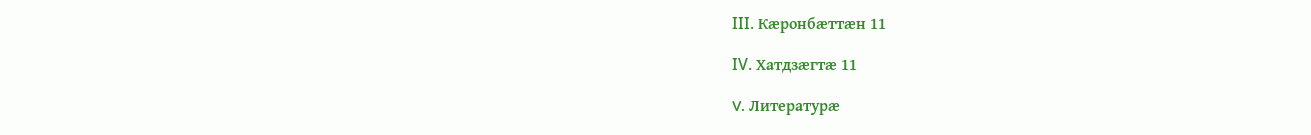ΙΙΙ. Кæронбæттæн 11

ΙV. Хатдзæгтæ 11

V. Литературæ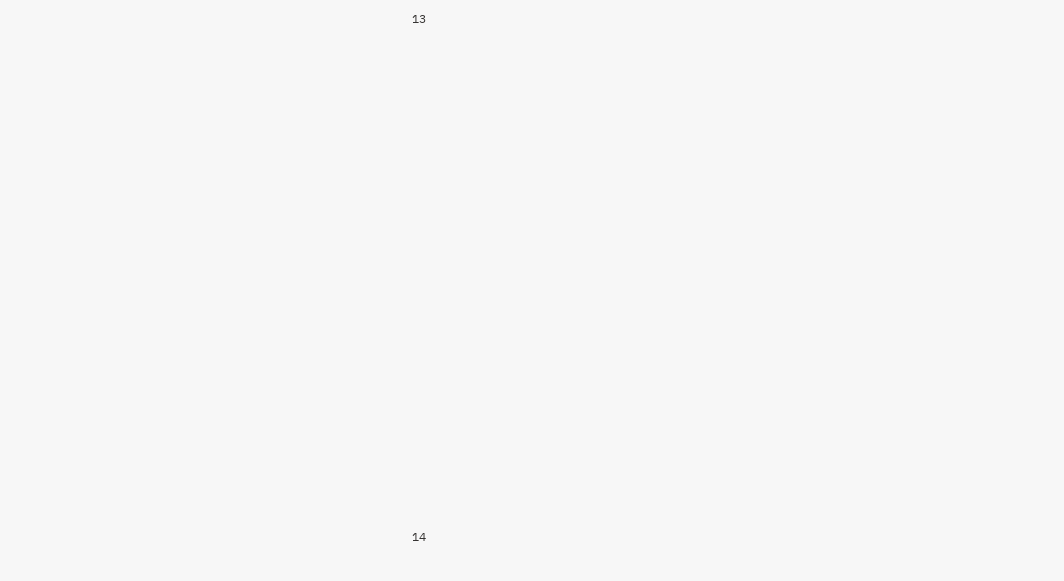13























14